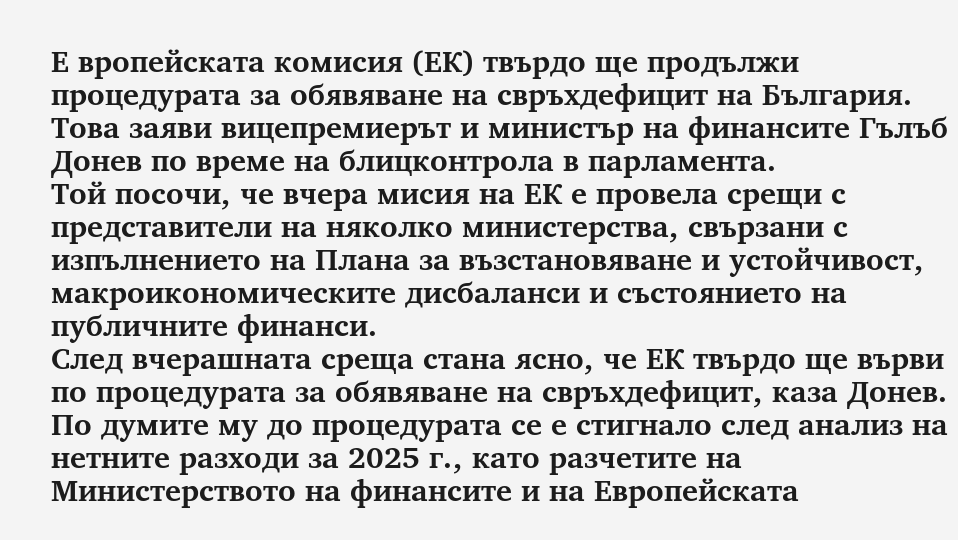Е вропейската комисия (ЕК) твърдо ще продължи процедурата за обявяване на свръхдефицит на България. Това заяви вицепремиерът и министър на финансите Гълъб Донев по време на блицконтрола в парламента.
Той посочи, че вчера мисия на ЕК е провела срещи с представители на няколко министерства, свързани с изпълнението на Плана за възстановяване и устойчивост, макроикономическите дисбаланси и състоянието на публичните финанси.
След вчерашната среща стана ясно, че ЕК твърдо ще върви по процедурата за обявяване на свръхдефицит, каза Донев. По думите му до процедурата се е стигнало след анализ на нетните разходи за 2025 г., като разчетите на Министерството на финансите и на Европейската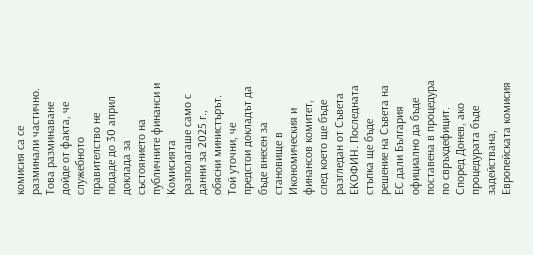комисия са се разминали частично. Това разминаване дойде от факта, че служебното правителство не подаде до 30 април доклада за състоянието на публичните финанси и Комисията разполагаше само с данни за 2025 г., обясни министърът.
Той уточни, че предстои докладът да бъде внесен за становище в Икономическия и финансов комитет, след което ще бъде разгледан от Съвета ЕКОФИН. Последната стъпка ще бъде решение на Съвета на ЕС дали България официално да бъде поставена в процедура по свръхдефицит.
Според Донев, ако процедурата бъде задействана, Европейската комисия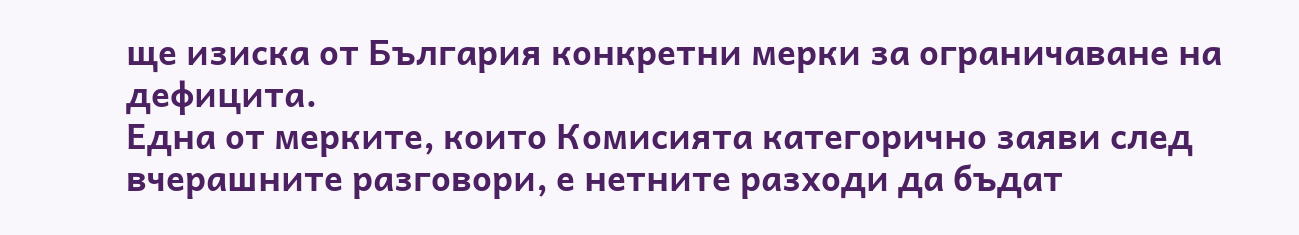ще изиска от България конкретни мерки за ограничаване на дефицита.
Една от мерките, които Комисията категорично заяви след вчерашните разговори, е нетните разходи да бъдат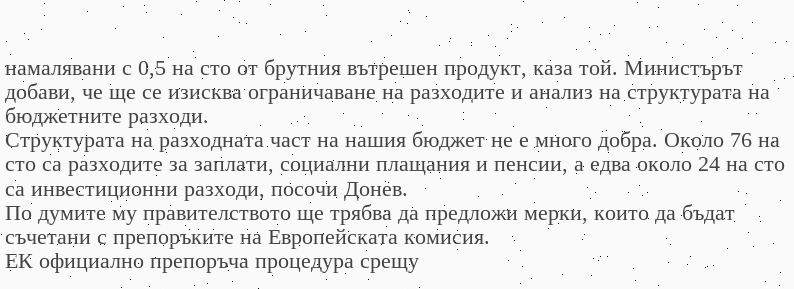намалявани с 0,5 на сто от брутния вътрешен продукт, каза той. Министърът добави, че ще се изисква ограничаване на разходите и анализ на структурата на бюджетните разходи.
Структурата на разходната част на нашия бюджет не е много добра. Около 76 на сто са разходите за заплати, социални плащания и пенсии, а едва около 24 на сто са инвестиционни разходи, посочи Донев.
По думите му правителството ще трябва да предложи мерки, които да бъдат съчетани с препоръките на Европейската комисия.
ЕК официално препоръча процедура срещу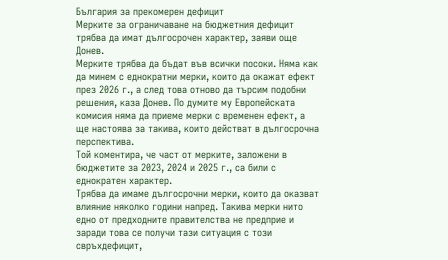България за прекомерен дефицит
Мерките за ограничаване на бюджетния дефицит трябва да имат дългосрочен характер, заяви още Донев.
Мерките трябва да бъдат във всички посоки. Няма как да минем с еднократни мерки, които да окажат ефект през 2026 г., а след това отново да търсим подобни решения, каза Донев. По думите му Европейската комисия няма да приеме мерки с временен ефект, а ще настоява за такива, които действат в дългосрочна перспектива.
Той коментира, че част от мерките, заложени в бюджетите за 2023, 2024 и 2025 г., са били с еднократен характер.
Трябва да имаме дългосрочни мерки, които да оказват влияние няколко години напред. Такива мерки нито едно от предходните правителства не предприе и заради това се получи тази ситуация с този свръхдефицит,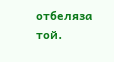отбеляза той.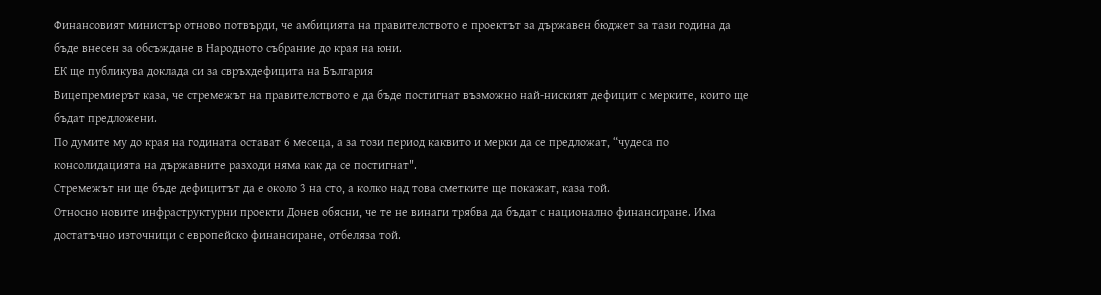Финансовият министър отново потвърди, че амбицията на правителството е проектът за държавен бюджет за тази година да бъде внесен за обсъждане в Народното събрание до края на юни.
ЕК ще публикува доклада си за свръхдефицита на България
Вицепремиерът каза, че стремежът на правителството е да бъде постигнат възможно най-ниският дефицит с мерките, които ще бъдат предложени.
По думите му до края на годината остават 6 месеца, а за този период каквито и мерки да се предложат, “чудеса по консолидацията на държавните разходи няма как да се постигнат".
Стремежът ни ще бъде дефицитът да е около 3 на сто, а колко над това сметките ще покажат, каза той.
Относно новите инфраструктурни проекти Донев обясни, че те не винаги трябва да бъдат с национално финансиране. Има достатъчно източници с европейско финансиране, отбеляза той.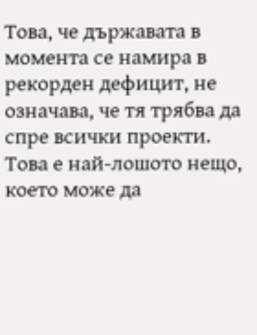Това, че държавата в момента се намира в рекорден дефицит, не означава, че тя трябва да спре всички проекти. Това е най-лошото нещо, което може да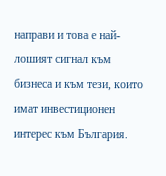направи и това е най-лошият сигнал към бизнеса и към тези, които имат инвестиционен интерес към България.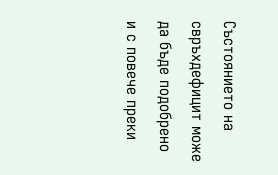Състоянието на свръхдефицит може да бъде подобрено и с повече преки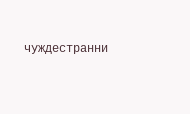чуждестранни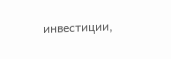инвестиции,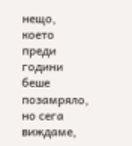нещо, което преди години беше позамряло, но сега виждаме,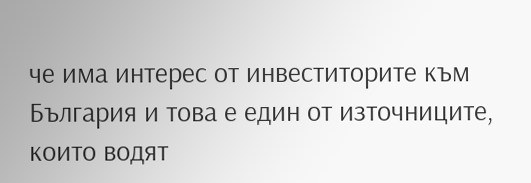че има интерес от инвеститорите към България и това е един от източниците, които водят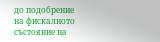до подобрение на фискалното състояние на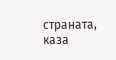страната, каза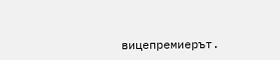вицепремиерът.